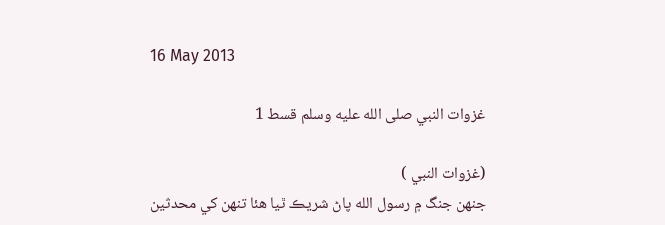16 May 2013

غزوات النبي صلى الله عليه وسلم قسط 1

(غزوات النبي )
جنهن جنگ ۾ رسول الله پاڻ شريڪ ٿيا هئا تنهن کي محدثين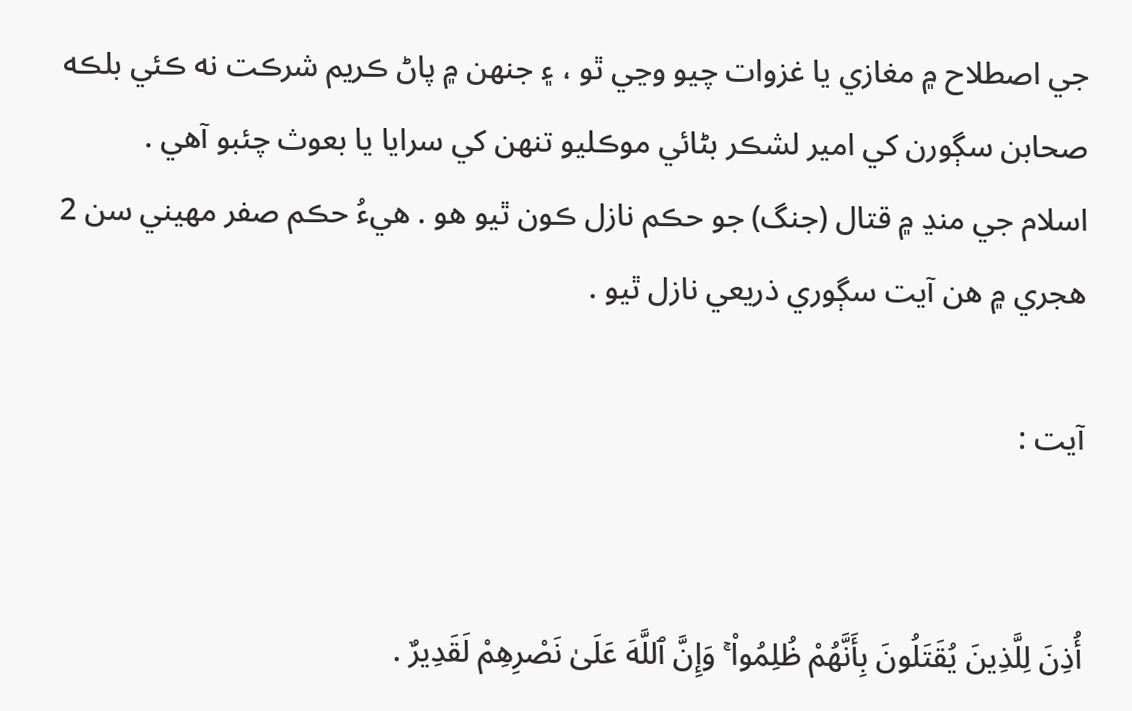جي اصطلاح ۾ مغازي يا غزوات چيو وڃي ٿو ، ۽ جنهن ۾ پاڻ ڪريم شرڪت نه ڪئي بلڪه صحابن سڳورن کي امير لشڪر بڻائي موڪليو تنهن کي سرايا يا بعوث چئبو آهي .
اسلام جي منڍ ۾ قتال (جنگ) جو حڪم نازل ڪون ٿيو هو . هيءُ حڪم صفر مهيني سن 2 هجري ۾ هن آيت سڳوري ذريعي نازل ٿيو .

آيت :


أُذِنَ لِلَّذِينَ يُقَتَلُونَ بِأَنَّهُمْ ظُلِمُوا۟ ۚ وَإِنَّ ٱللَّهَ عَلَىٰ نَصْرِهِمْ لَقَدِيرٌ .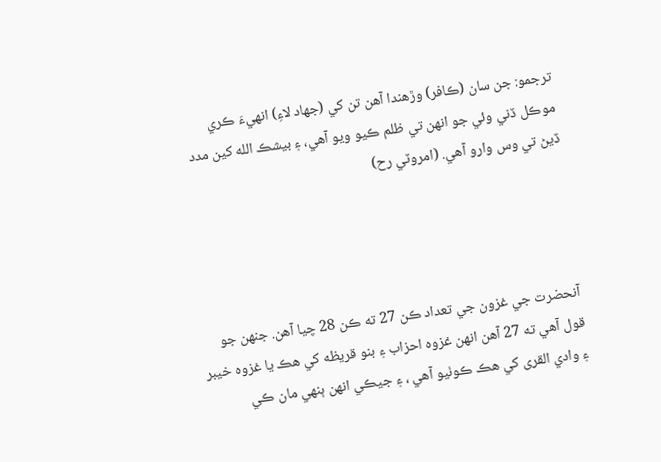ترجمو: جن سان (ڪافر) وڙھندا آھن تن کي (جھاد لاءِ) انھيءَ ڪري موڪل ڏني وئي جو انھن تي ظلم ڪيو ويو آھي، ۽ بيشڪ الله کين مدد ڏيڻ تي وس وارو آھي. (امروٽي رح)




آنحضرت جي غزون جي تعداد ڪن 27 ته ڪن 28 چيا آهن. جنهن جو قول آهي ته 27 آهن انهن غزوه احزاب ۽ بنو قريظه کي هڪ يا غزوه خيبر ۽ وادي القرى کي هڪ ڪوٺيو آهي ، ۽ جيڪي انهن ٻنهي مان ڪي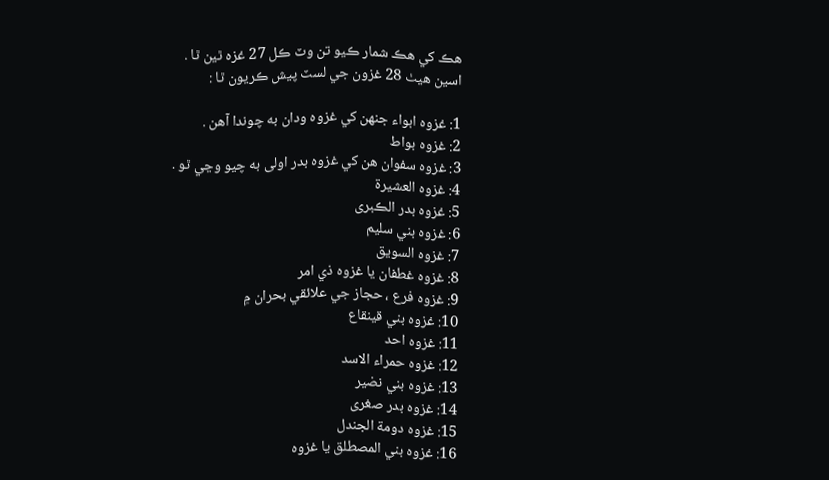هڪ کي هڪ شمار ڪيو تن وٽ ڪل 27 غزه ٿين ٿا .
اسين هيٺ 28 غزون جي لسٽ پيش ڪريون ٿا :

1: غزوه ابواء جنهن کي غزوه ودان به چوندا آهن .
2: غزوه بواط
3: غزوه سفوان هن کي غزوه بدر اولى به چيو وڃي ٿو .
4: غزوه العشيرة
5: غزوه بدر الڪبرى
6: غزوه بني سليم
7: غزوه السويق
8: غزوه غطفان يا غزوه ذي امر
9: غزوه فرع ، حجاز جي علائقي بحران ۾
10: غزوه بني قينقاع
11: غزوه احد
12: غزوه حمراء الاسد
13: غزوه بني نضير
14: غزوه بدر صغرى
15: غزوه دومة الجندل
16: غزوه بني المصطلق يا غزوه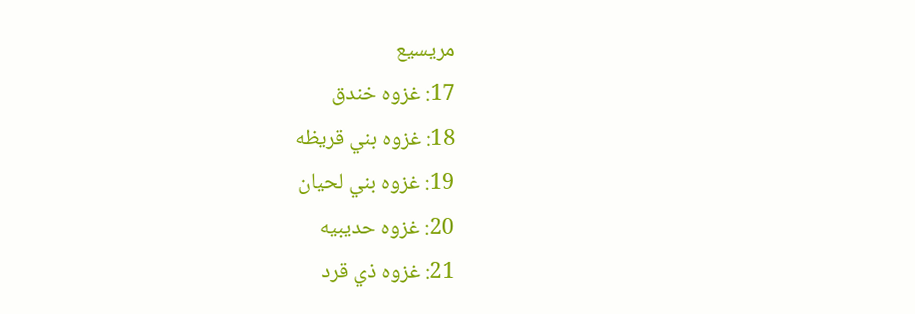مريسيع
17: غزوه خندق
18: غزوه بني قريظه
19: غزوه بني لحيان
20: غزوه حديبيه
21: غزوه ذي قرد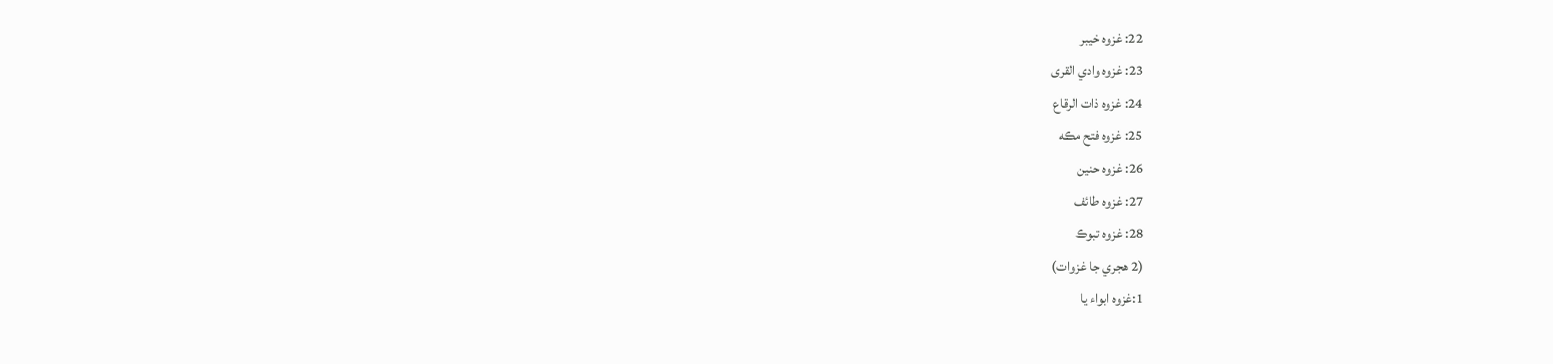22: غزوه خيبر
23: غزوه وادي القرى
24: غزوه ذات الرقاع
25: غزوه فتح مڪه
26: غزوه حنين
27: غزوه طائف
28: غزوه تبوڪ
(2 هجري جا غزوات)
1:غزوه ابواء يا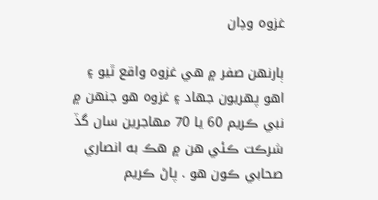غزوه ودِان

ٻارنهن صفر ۾ هي غزوه واقع ٿيو ۽ اهو پهريون جهاد ۽ غزوه هو جنهن ۾ نبي ڪريم 60 يا 70 مهاجرين سان گڏ شرڪت ڪئي هن ۾ هڪ به انصاري صحابي ڪون هو . پاڻ ڪريم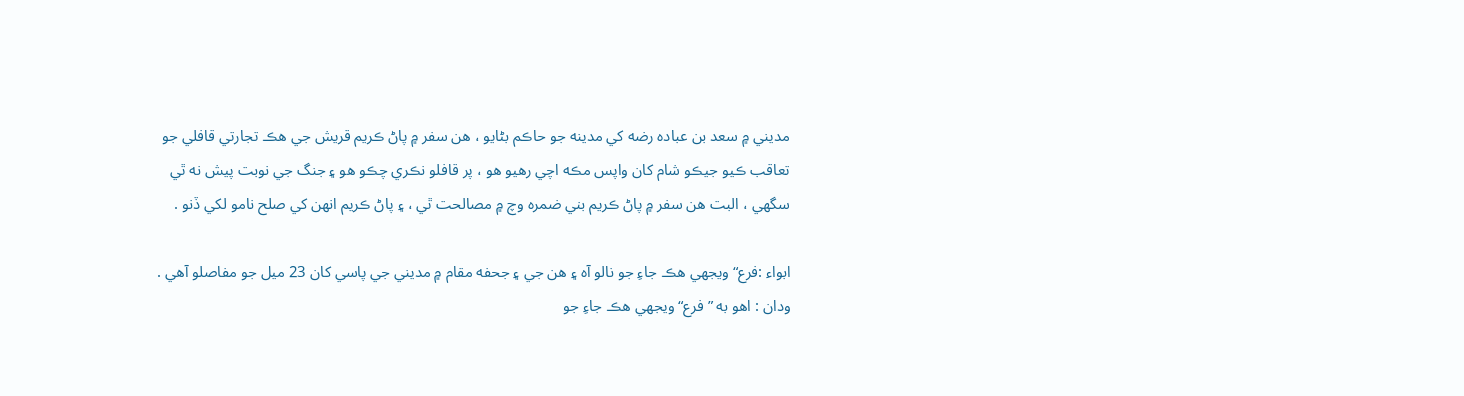مديني ۾ سعد بن عباده رضه کي مدينه جو حاڪم بڻايو ، هن سفر ۾ پاڻ ڪريم قريش جي هڪ تجارتي قافلي جو تعاقب ڪيو جيڪو شام کان واپس مڪه اچي رهيو هو ، پر قافلو نڪري چڪو هو ۽ جنگ جي نوبت پيش نه ٿي سگهي ، البت هن سفر ۾ پاڻ ڪريم بني ضمره وچ ۾ مصالحت ٿي ، ۽ پاڻ ڪريم انهن کي صلح نامو لکي ڏنو .

ابواء :فرع“ ويجهي هڪ جاءِ جو نالو آه ۽ هن جي ۽ جحفه مقام ۾ مديني جي پاسي کان 23 ميل جو مفاصلو آهي .
ودان : اهو به ”فرع“ ويجهي هڪ جاءِ جو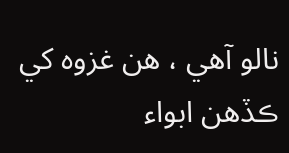نالو آهي ، هن غزوه کي ڪڏهن ابواء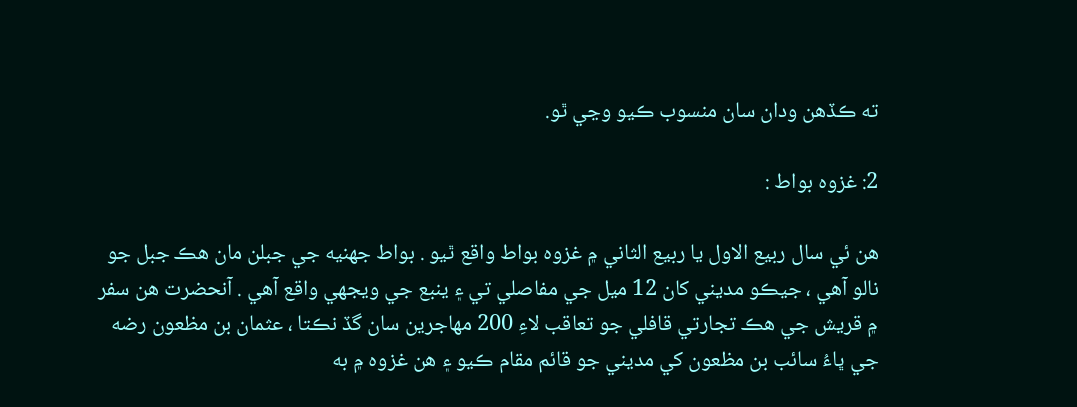ته ڪڏهن ودان سان منسوب ڪيو وڃي ٿو.

2: غزوه بواط :

هن ئي سال ربيع الاول يا ربيع الثاني ۾ غزوه بواط واقع ٿيو . بواط جهنيه جي جبلن مان هڪ جبل جو نالو آهي ، جيڪو مديني کان 12 ميل جي مفاصلي تي ۽ ينبع جي ويجهي واقع آهي . آنحضرت هن سفر ۾ قريش جي هڪ تجارتي قافلي جو تعاقب لاءِ 200 مهاجرين سان گڏ نڪتا ، عثمان بن مظعون رضه جي ڀاءُ سائب بن مظعون کي مديني جو قائم مقام ڪيو ۽ هن غزوه ۾ به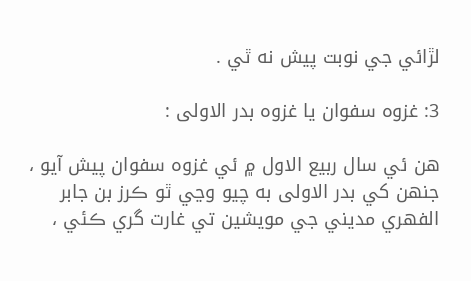لڙائي جي نوبت پيش نه ٿي .

3: غزوه سفوان يا غزوه بدر الاولى :

هن ئي سال ربيع الاول ۾ ئي غزوه سفوان پيش آيو ، جنهن کي بدر الاولى به چيو وڃي ٿو ڪرز بن جابر الفهري مديني جي مويشين تي غارت گري ڪئي ،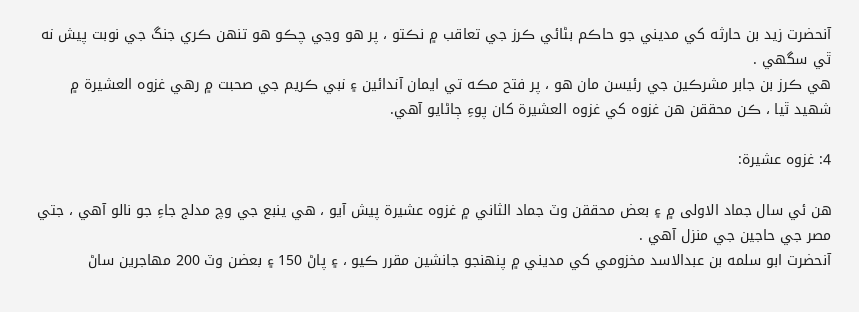آنحضرت زيد بن حارثه کي مديني جو حاڪم بڻائي ڪرز جي تعاقب ۾ نڪتو ، پر هو وڃي چڪو هو تنهن ڪري جنگ جي نوبت پيش نه ٿي سگهي .
هي ڪرز بن جابر مشرڪين جي رئيسن مان هو ، پر فتح مڪه تي ايمان آندائين ۽ نبي ڪريم جي صحبت ۾ رهي غزوه العشيرة ۾ شهيد ٿيا ، ڪن محققن هن غزوه کي غزوه العشيرة کان پوءِ ڄاڻايو آهي.

4: غزوه عشيرة:

هن ئي سال جماد الاولى ۾ ۽ بعض محققن وٽ جماد الثاني ۾ غزوه عشيرة پيش آيو ، هي ينبع جي وچ مدلج جاءِ جو نالو آهي ، جتي مصر جي حاجين جي منزل آهي .
آنحضرت ابو سلمه بن عبدالاسد مخزومي کي مديني ۾ پنهنجو جانشين مقرر ڪيو ، ۽ پاڻ 150 ۽ بعضن وٽ 200 مهاجرين ساڻ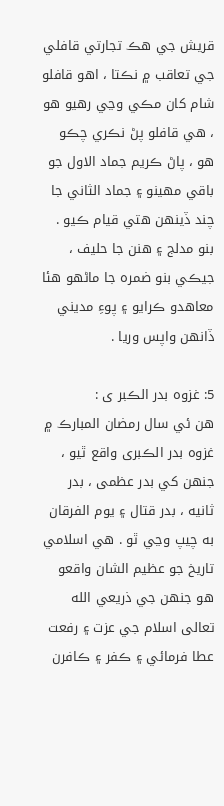قريش جي هڪ تجارتي قافلي جي تعاقب ۾ نڪتا ، اهو قافلو شام کان مڪي وڃي رهيو هو ، هي قافلو پڻ نڪري چڪو هو ، پاڻ ڪريم جماد الاول جو باقي مهينو ۽ جماد الثاني جا چند ڏينهن هتي قيام ڪيو . بنو مدلج ۽ هنن جا حليف ، جيڪي بنو ضمره جا ماڻهو هئا معاهدو ڪرايو ۽ پوءِ مديني ڏانهن واپس وريا .

5: غزوه بدر الڪبر ى :
هن ئي سال رمضان المبارڪ ۾ غزوه بدر الڪبرى واقع ٿيو ، جنهن کي بدر عظمى ، بدر ثانيه ، بدر قتال ۽ يوم الفرقان به چيپ وڃي ٿو . هي اسلامي تاريخ جو عظيم الشان واقعو هو جنهن جي ذريعي الله تعالى اسلام جي عزت ۽ رفعت عطا فرمائي ۽ ڪفر ۽ ڪافرن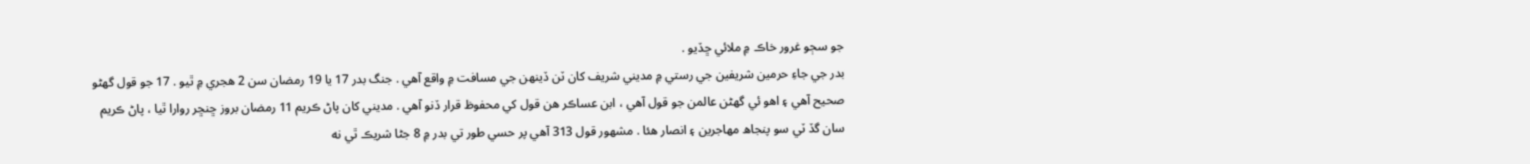جو سڄو غرور خاڪ ۾ ملائي ڇڏيو .
بدر جي جاءِ حرمين شريفين جي رستي ۾ مديني شريف کان ٽن ڏينهن جي مسافت ۾ واقع آهي . جنگ بدر 17 يا 19 رمضان سن 2 هجري ۾ ٿيو . 17 جو قول گهڻو صحيح آهي ۽ اهو ئي گهڻن عالمن جو قول آهي ، ابن عساڪر هن قول کي محفوظ قرار ڏنو آهي . مديني کان پاڻ ڪريم 11 رمضان بروز ڇنڇر روارا ٿيا ، پاڻ ڪريم سان گڏ ٽي سو پنجاھ مهاجرين ۽ انصار هئا . مشهور قول 313 آهي پر حسي طور تي بدر ۾ 8 جڻا شريڪ ٿي نه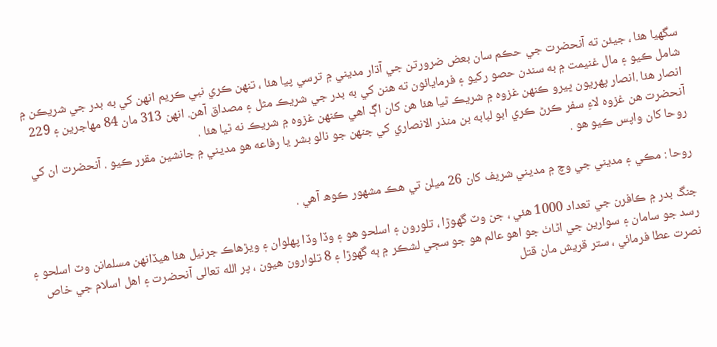سگهيا هئا ، جيئن ته آنحضرت جي حڪم سان بعض ضرورتن جي آڌار مديني ۾ ترسي پيا هئا ، تنهن ڪري نبي ڪريم انهن کي به بدر جي شريڪن ۾ شامل ڪيو ۽ مال غنيمت ۾ به سندن حصو رکيو ۽ فرمايائون ته هنن کي به بدر جي شريڪ مثل ۽ مصداق آهن. انهن 313 مان 84 مهاجرين ۽ 229 انصار هئا .انصار پهريون ڀيرو ڪنهن غزوه ۾ شريڪ ٿيا هئا هن کان اڳ اهي ڪنهن غزوه ۾ شريڪ نه ٿيا هئا .
آنحضرت هن غزوه لاءِ سفر ڪرڻ ڪري ابو لبابه بن منذر الانصاري کي جنهن جو نالو بشر يا رفاعه هو مديني ۾ جانشين مقرر ڪيو . آنحضرت ان کي روحا کان واپس ڪيو هو .

روحا : مڪي ۽ مديني جي وچ ۾ مديني شريف کان 26 ميلن تي هڪ مشهور ڪوھ آهي .

جنگ بدر ۾ ڪافرن جي تعداد 1000 هئي ، جن وٽ گهوڙا ، تلورون ۽ اسلحو هو ۽ وڏا وڏا پهلوان ۽ ويڙهاڪ جرنيل هئا هيڏانهن مسلمانن وٽ اسلحو ۽ رسد جو سامان ۽ سوارين جي اڻاٺ جو اهو عالم هو جو سڄي لشڪر ۾ ٻه گهوڙا ۽ 8 تلوارون هيون ، پر الله تعالى آنحضرت ۽ اهل اسلام جي خاص نصرت عطا فرمائي ، ستر قريش مان قتل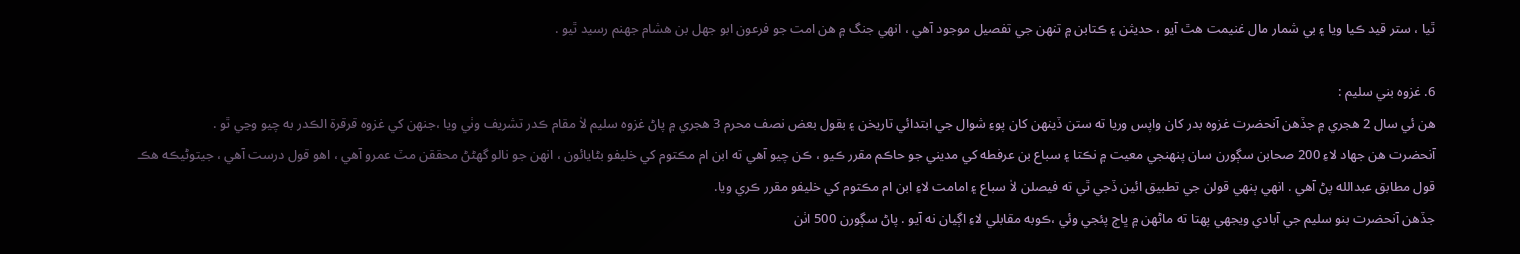ٿيا ، ستر قيد ڪيا ويا ۽ بي شمار مال غنيمت هٿ آيو ، حديثن ۽ ڪتابن ۾ تنهن جي تفصيل موجود آهي ، انهي جنگ ۾ هن امت جو فرعون ابو جهل بن هشام جهنم رسيد ٿيو .

6. غزوه بني سليم :
هن ئي سال 2 هجري ۾ جڏهن آنحضرت غزوه بدر کان واپس وريا ته ستن ڏينهن کان پوءِ شوال جي ابتدائي تاريخن ۽ بقول بعض نصف محرم 3 هجري ۾ پاڻ غزوه سليم لاٰ مقام ڪدر تشريف وٺي ويا ،جنهن کي غزوه قرقرة الڪدر به چيو وڃي ٿو .
آنحضرت هن جهاد لاءِ 200 صحابن سڳورن سان پنهنجي معيت ۾ نڪتا ۽ سباع بن عرفطه کي مديني جو حاڪم مقرر ڪيو ، ڪن چيو آهي ته ابن ام مڪتوم کي خليفو بڻايائون ، انهن جو نالو گهڻڻ محققن مٽ عمرو آهي ، اهو قول درست آهي ، جيتوڻيڪه هڪ قول مطابق عبدالله پڻ آهي . انهي ٻنهي قولن جي تطبيق ائين ڏجي ٿي ته فيصلن لاٰ سباع ۽ امامت لاءِ ابن ام مڪتوم کي خليفو مقرر ڪري ويا.
جڏهن آنحضرت بنو سليم جي آبادي ويجهي پهتا ته ماڻهن ۾ ڀاڄ پئجي وئي ،ڪوبه مقابلي لاءِ اڳيان نه آيو . پاڻ سڳورن 500 اٺن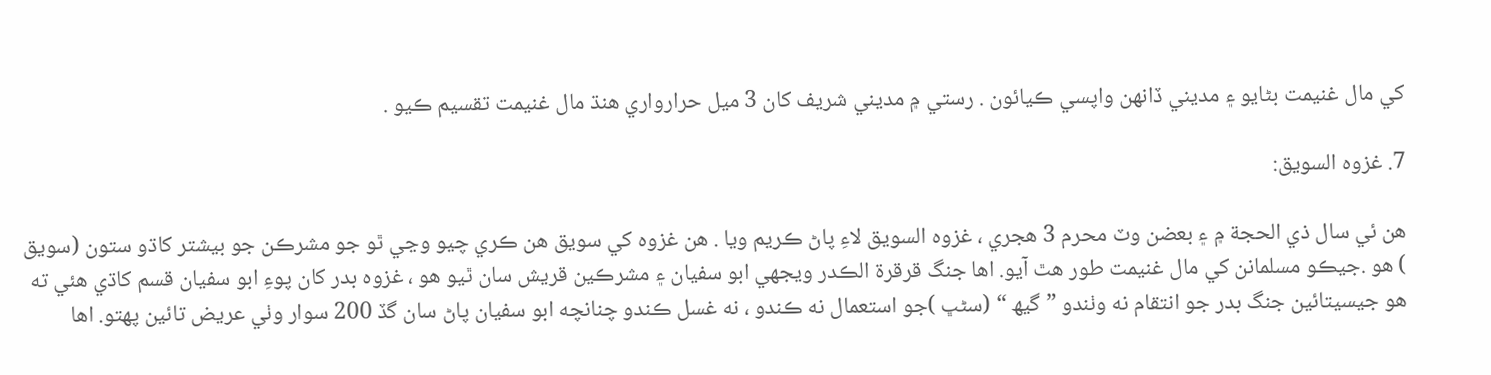کي مال غنيمت بڻايو ۽ مديني ڏانهن واپسي ڪيائون . رستي ۾ مديني شريف کان 3 ميل حرارواري هنڌ مال غنيمت تقسيم ڪيو .

7. غزوه السويق:

هن ئي سال ذي الحجة ۾ ۽ بعضن وٽ محرم 3 هجري ، غزوه السويق لاءِ پاڻ ڪريم ويا . هن غزوه کي سويق هن ڪري چيو وڃي ٿو جو مشرڪن جو بيشتر کاڌو ستون (سويق ) هو .جيڪو مسلمانن کي مال غنيمت طور هٿ آيو. اها جنگ قرقرة الڪدر ويجهي ابو سفيان ۽ مشرڪين قريش سان ٿيو هو ، غزوه بدر کان پوءِ ابو سفيان قسم کاڌي هئي ته هو جيسيتائين جنگ بدر جو انتقام نه وٺندو ”گيھ “ (سڻڀ )جو استعمال نه ڪندو ، نه غسل ڪندو چنانچه ابو سفيان پاڻ سان گڏ 200 سوار وٺي عريض تائين پهتو. اها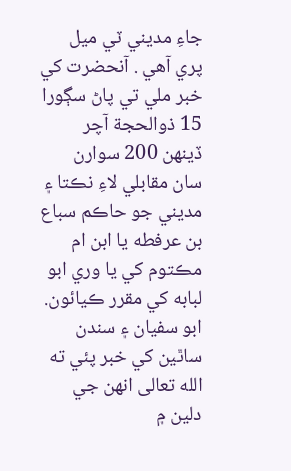جاءِ مديني ٽي ميل پري آهي . آنحضرت کي خبر ملي تي پاڻ سڳورا 15 ذوالحجة آچر ڏينهن 200 سوارن سان مقابلي لاءِ نڪتا ۽ مديني جو حاڪم سباع بن عرفطه يا ابن ام مڪتوم کي يا وري ابو لبابه کي مقرر ڪيائون. ابو سفيان ۽ سندن ساٿين کي خبر پئي ته الله تعالى انهن جي دلين ۾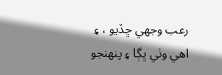رعب وجهي ڇڏيو ، ۽ اهي وٺي ڀڳا ۽ پنهنجو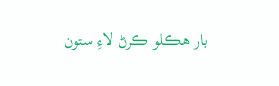بار هڪلو ڪرڻ لاءِ ستون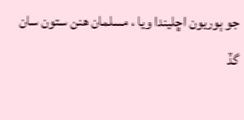جو ٻوريون اڇليندا ويا ، مسلمان هنن ستون سان گڏ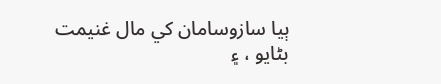ٻيا سازوسامان کي مال غنيمت بڻايو ، ۽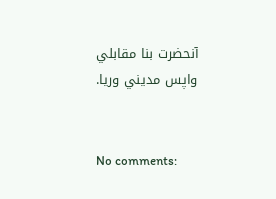آنحضرت بنا مقابلي واپس مديني وريا.


No comments: